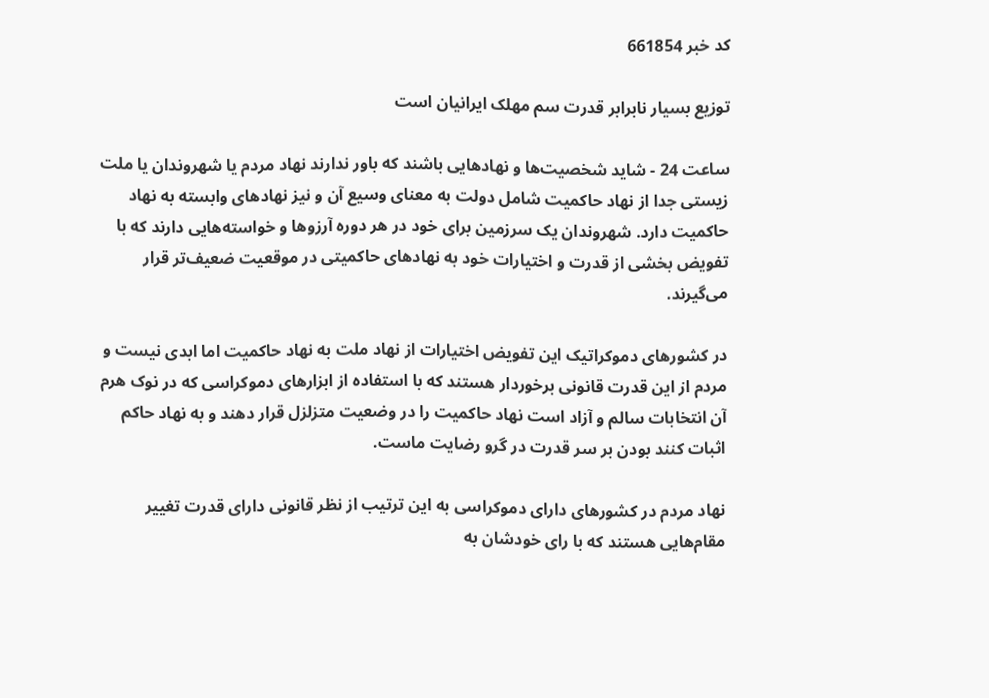کد خبر 661854

توزیع بسیار نابرابر قدرت سم مهلک ایرانیان است

ساعت 24 - شاید شخصیت‌ها و نهادهایی باشند که باور ندارند نهاد مردم یا شهروندان یا ملت زیستی جدا از نهاد حاکمیت شامل دولت به معنای وسیع آن و نیز نهادهای وابسته به نهاد حاکمیت دارد. شهروندان یک سرزمین برای خود در هر دوره آرزوها و خواسته‌هایی دارند که با تفویض بخشی از قدرت و اختیارات خود به نهادهای حاکمیتی در موقعیت ضعیف‌تر قرار می‌گیرند.

در کشورهای دموکراتیک این تفویض اختیارات از نهاد ملت به نهاد حاکمیت اما ابدی نیست و مردم از این قدرت قانونی برخوردار هستند که با استفاده از ابزارهای دموکراسی که در نوک هرم آن انتخابات سالم و آزاد است نهاد حاکمیت را در وضعیت متزلزل قرار دهند و به نهاد حاکم اثبات کنند بودن بر سر قدرت در گرو رضایت ماست.

نهاد مردم در کشورهای دارای دموکراسی به این ترتیب از نظر قانونی دارای قدرت تغییر مقام‌هایی‌ هستند که با رای خودشان به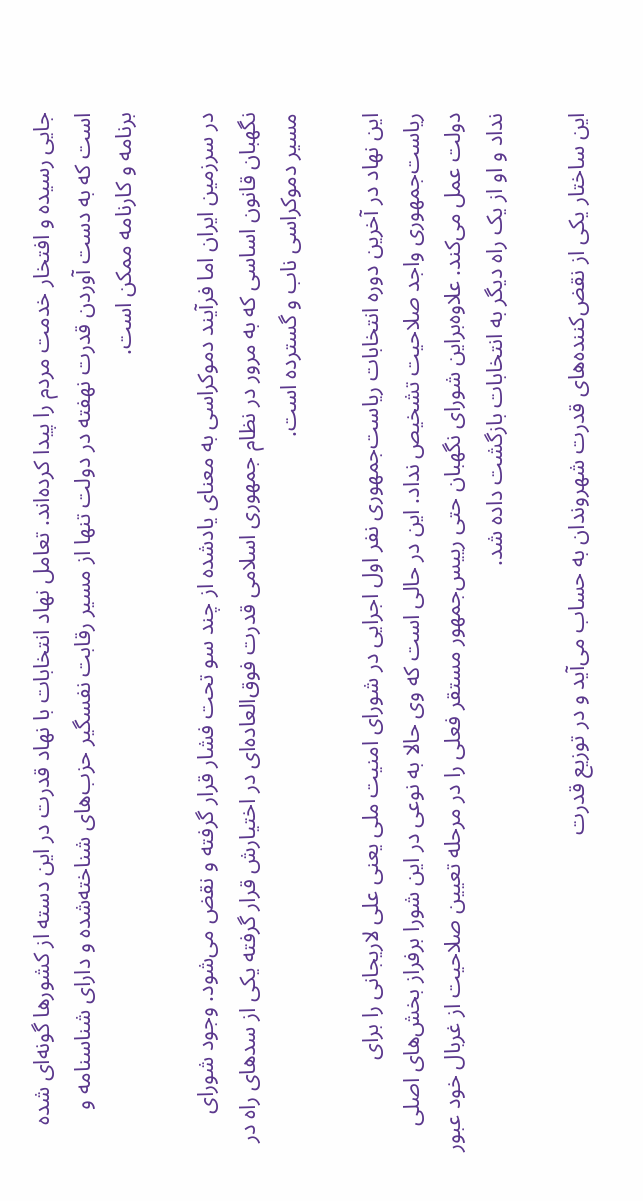جایی رسیده و افتخار خدمت مردم را پیدا کرده‌اند. تعامل نهاد انتخابات با نهاد قدرت در این دسته از کشورها گونه‌ای شده است که به دست آوردن قدرت نهفته در دولت تنها از مسیر رقابت نفسگیر حزب‌های شناخته‌شده و دارای شناسنامه و برنامه و کارنامه ممکن است.

در سرزمین ایران اما فرآیند دموکراسی به معنای یادشده از چند سو تحت فشار قرار گرفته و نقض می‌شود. وجود شورای نگهبان قانون اساسی که به مرور در نظام جمهوری اسلامی قدرت فوق‌العاده‌ای در اختیارش قرار گرفته یکی از سدهای راه در مسیر دموکراسی ناب و گسترده است.

این نهاد در آخرین دوره انتخابات ریاست‌جمهوری نفر اول اجرایی در شورای امنیت ملی یعنی علی لاریجانی را برای ریاست‌جمهوری واجد صلاحیت تشخیص نداد. این در حالی است که وی حالا به نوعی در این شورا برفراز بخش‌های اصلی دولت عمل می‌کند. علاوه‌براین شورای نگهبان حتی رییس‌جمهور مستقر فعلی را در مرحله تعیین صلاحیت از غربال خود عبور نداد و او از یک راه دیگر به انتخابات بازگشت داده شد.

این ساختار یکی از نقض‌کننده‌های قدرت شهروندان به حساب می‌آید و در توزیع قدرت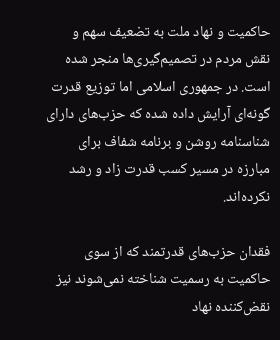حاکمیت و نهاد ملت به تضعیف سهم و نقش مردم در تصمیم‌گیری‌ها منجر شده است. در جمهوری اسلامی اما توزیع قدرت گونه‌ای آرایش داده شده که حزب‌های دارای شناسنامه روشن و برنامه شفاف برای مبارزه در مسیر کسب قدرت زاد و رشد نکرده‌اند.

فقدان حزب‌های قدرتمند که از سوی حاکمیت به رسمیت شناخته نمی‌شوند نیز نقض‌کننده نهاد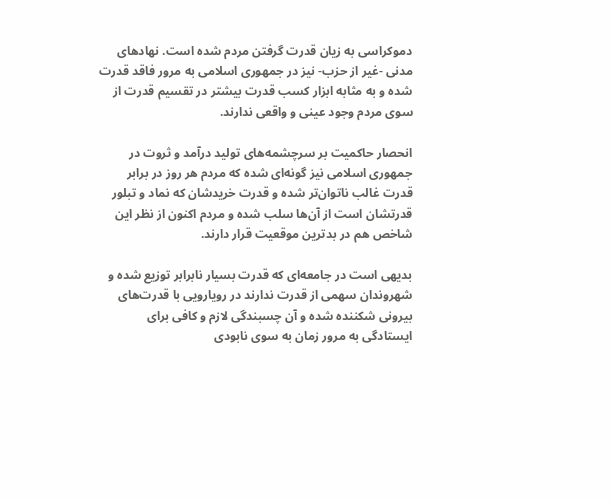دموکراسی به زیان قدرت گرفتن مردم شده است. نهادهای مدنی -غیر از حزب- نیز در جمهوری اسلامی به مرور فاقد قدرت شده و به مثابه ابزار کسب قدرت بیشتر در تقسیم قدرت از سوی مردم وجود عینی و واقعی ندارند.

انحصار حاکمیت بر سرچشمه‌های تولید درآمد و ثروت در جمهوری اسلامی نیز گونه‌ای شده که مردم هر روز در برابر قدرت غالب ناتوان‌تر شده و قدرت خریدشان که نماد و تبلور قدرتشان است از آن‌ها سلب شده و مردم اکنون از نظر این شاخص هم در بدترین موقعیت قرار ‌دارند.

بدیهی است در جامعه‌ای که قدرت بسیار نابرابر توزیع شده و شهروندان سهمی از قدرت ندارند در رویارویی با قدرت‌های بیرونی شکننده شده و آن چسبندگی لازم و کافی برای ایستادگی به مرور زمان به سوی نابودی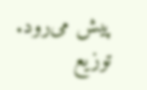پیش می‌رود. توزیع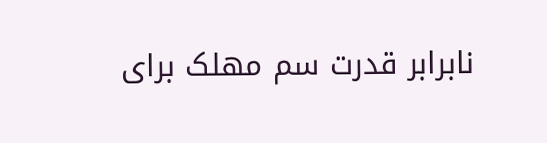نابرابر قدرت سم مهلک برای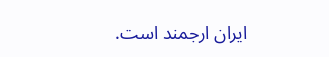ایران ارجمند است.